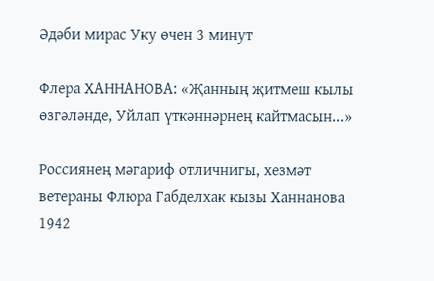Әдәби мирас Уку өчен 3 минут

Флера ХАННАНОВА: «Җанның җитмеш кылы өзгәләнде, Уйлап үткәннәрнең кайтмасын...»

Россиянең мәгариф отличнигы, хезмәт ветераны Флюра Габделхак кызы Ханнанова 1942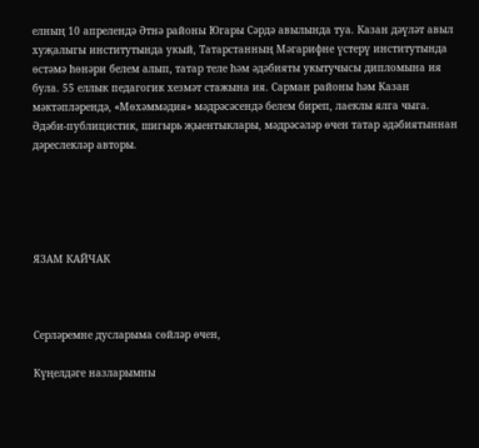елның 10 апрелендә Әтнә районы Югары Сәрдә авылында туа. Казан дәүләт авыл хуҗалыгы институтында укый, Татарстанның Мәгарифне үстерү институтында өстәмә һөнәри белем алып, татар теле һәм әдәбияты укытучысы дипломына ия була. 55 еллык педагогик хезмәт стажына ия. Сарман районы һәм Казан мәктәпләрендә, «Мөхәммәдия» мәдрәсәсендә белем биреп, лаеклы ялга чыга. Әдәби-публицистик, шигырь җыентыклары, мәдрәсәләр өчен татар әдәбиятыннан дәреслекләр авторы.





ЯЗАМ КАЙЧАК



Серләремне дусларыма сөйләр өчен,

Күңелдәге назларымны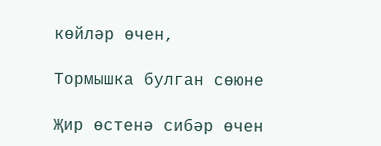көйләр өчен,

Тормышка булган сөюне

Җир өстенә сибәр өчен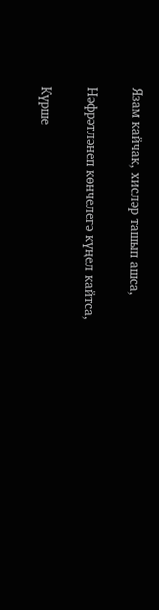Язам кайчак, хисләр ташып ашса,

Нәфрәтләнеп көнчелегә күңел кайтса,

Күрше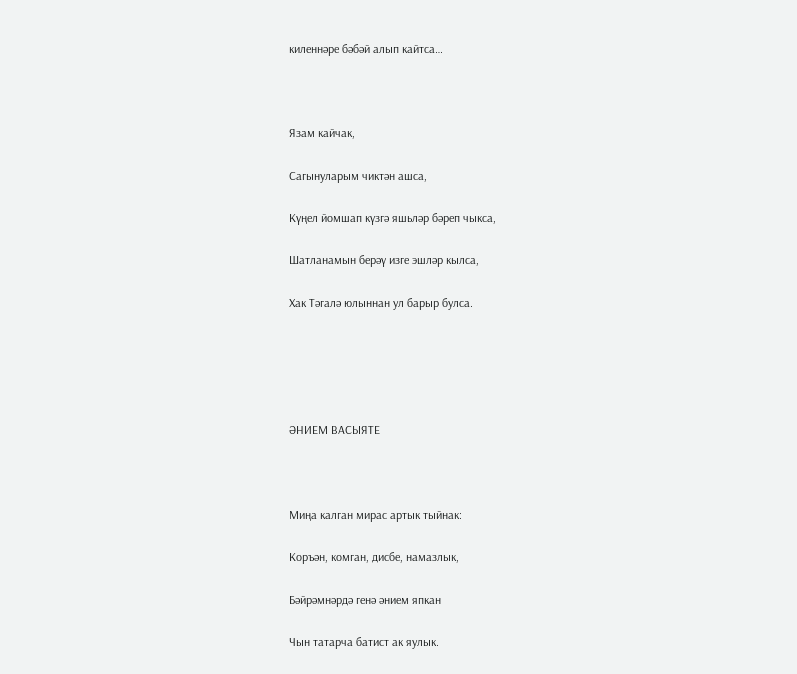киленнәре бәбәй алып кайтса…



Язам кайчак,

Сагынуларым чиктән ашса,

Күңел йомшап күзгә яшьләр бәреп чыкса,

Шатланамын берәү изге эшләр кылса,

Хак Тәгалә юлыннан ул барыр булса.





ӘНИЕМ ВАСЫЯТЕ



Миңа калган мирас артык тыйнак:

Коръән, комган, дисбе, намазлык,

Бәйрәмнәрдә генә әнием япкан

Чын татарча батист ак яулык.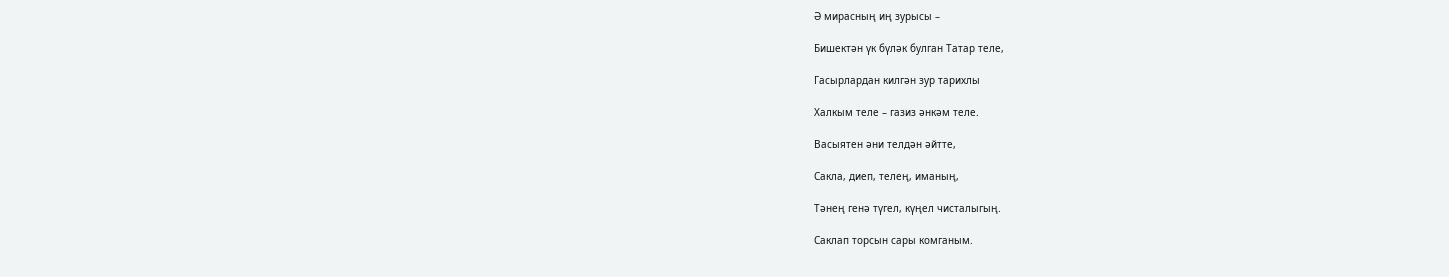Ә мирасның иң зурысы –

Бишектән үк бүләк булган Татар теле,

Гасырлардан килгән зур тарихлы

Халкым теле – газиз әнкәм теле.

Васыятен әни телдән әйтте,

Сакла, диеп, телең, иманың,

Тәнең генә түгел, күңел чисталыгың.

Саклап торсын сары комганым.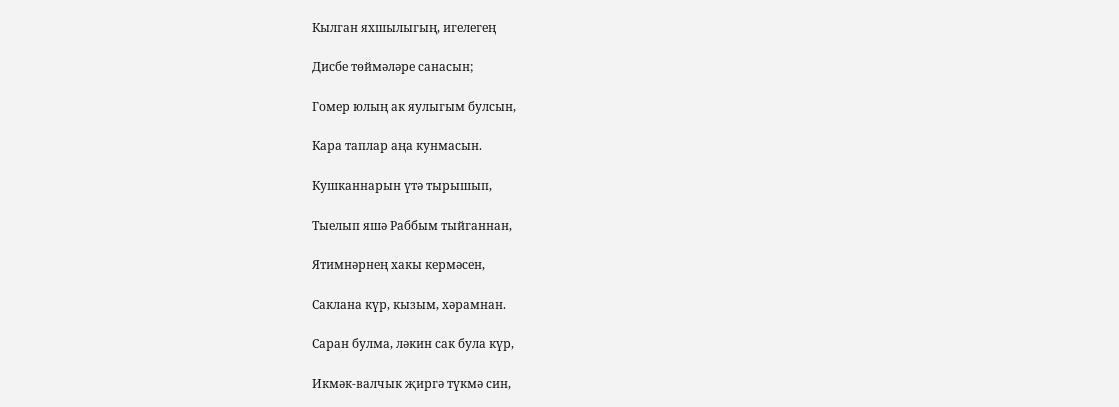Кылган яхшылыгың, игелегең

Дисбе төймәләре санасын;

Гомер юлың ак яулыгым булсын,

Кара таплар аңа кунмасын.

Кушканнарын үтә тырышып,

Тыелып яшә Раббым тыйганнан,

Ятимнәрнең хакы кермәсен,

Саклана күр, кызым, хәрамнан.

Саран булма, ләкин сак була күр,

Икмәк-валчык җиргә түкмә син,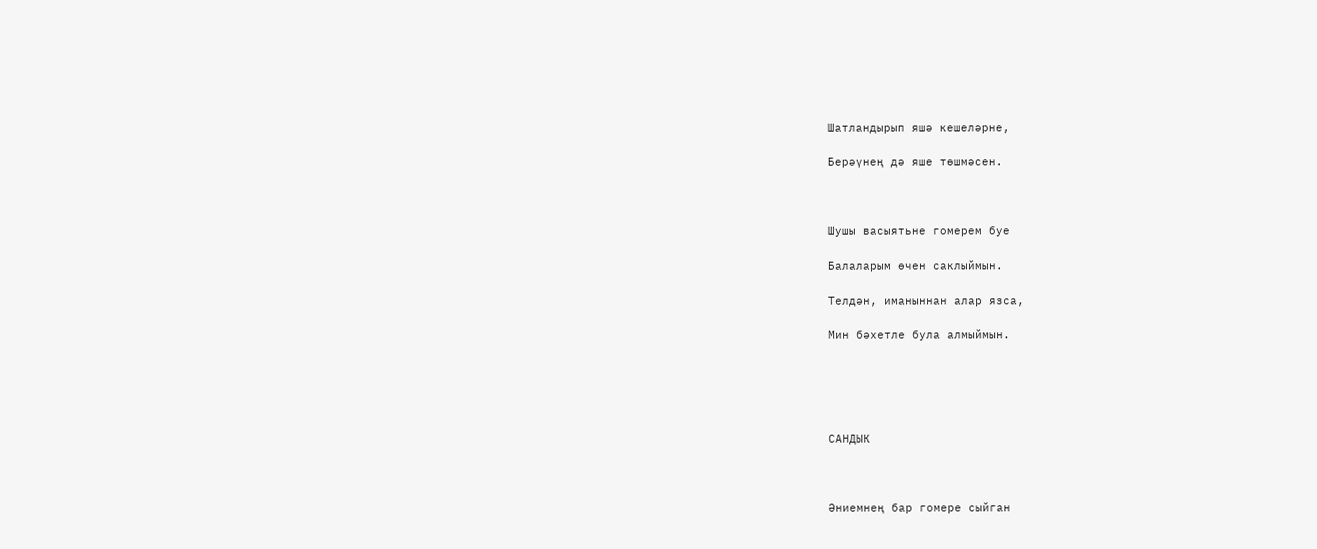Шатландырып яшә кешеләрне,

Берәүнең дә яше төшмәсен.



Шушы васыятьне гомерем буе

Балаларым өчен саклыймын.

Телдән, иманыннан алар язса,

Мин бәхетле була алмыймын.





САНДЫК



Әниемнең бар гомере сыйган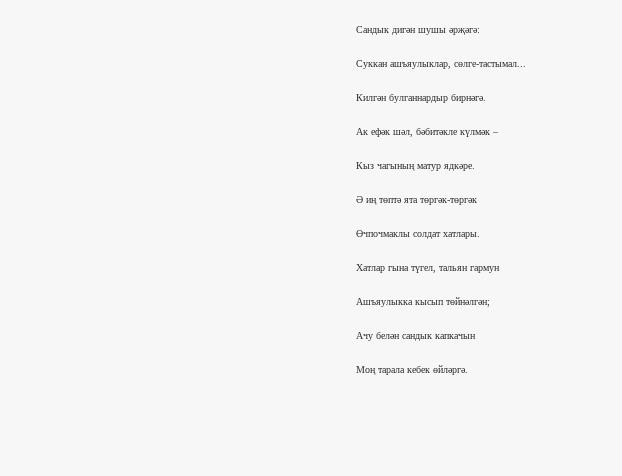Сандык дигән шушы әрҗәгә:

Суккан ашъяулыклар, сөлге-тастымал...

Килгән булганнардыр бирнәгә.

Ак ефәк шәл, бәбитәкле күлмәк –

Кыз чагының матур ядкәре.

Ә иң төптә ята төргәк-төргәк

Өчпочмаклы солдат хатлары.

Хатлар гына түгел, тальян гармун

Ашъяулыкка кысып төйнәлгән;

Ачу белән сандык капкачын

Моң тарала кебек өйләргә.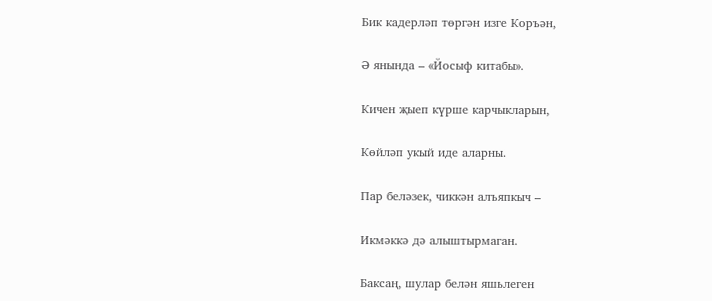Бик кадерләп төргән изге Коръән,

Ә янында – «Йосыф китабы».

Кичен җыеп күрше карчыкларын,

Көйләп укый иде аларны.

Пар беләзек, чиккән алъяпкыч –

Икмәккә дә алыштырмаган.

Баксаң, шулар белән яшьлеген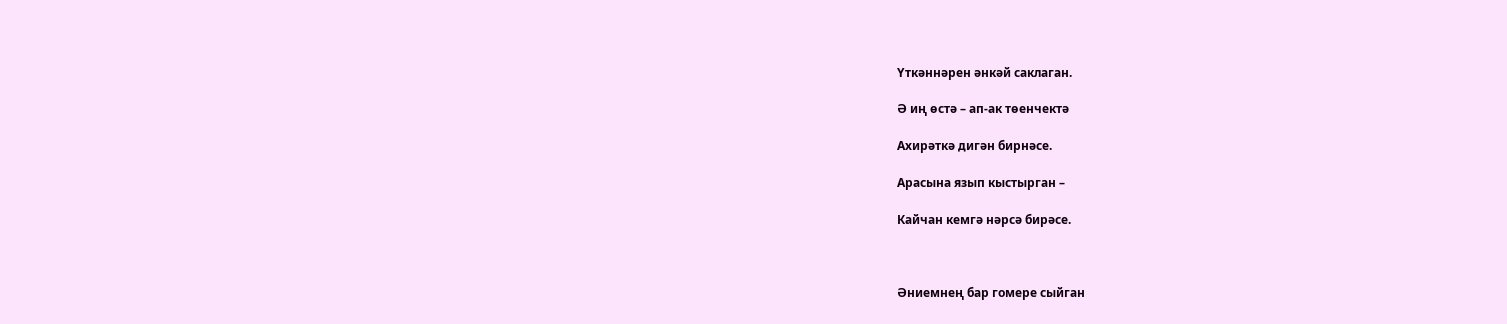Үткәннәрен әнкәй саклаган.

Ә иң өстә – ап-ак төенчектә

Ахирәткә дигән бирнәсе.

Арасына язып кыстырган –

Кайчан кемгә нәрсә бирәсе.



Әниемнең бар гомере сыйган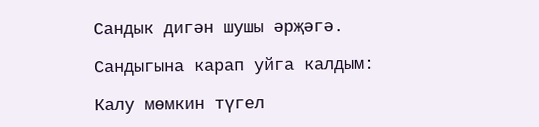Сандык дигән шушы әрҗәгә.

Сандыгына карап уйга калдым:

Калу мөмкин түгел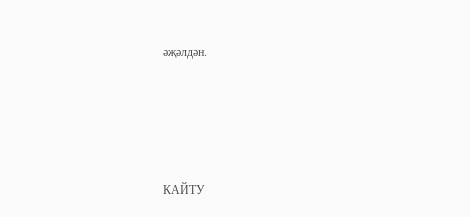әҗәлдән.





КАЙТУ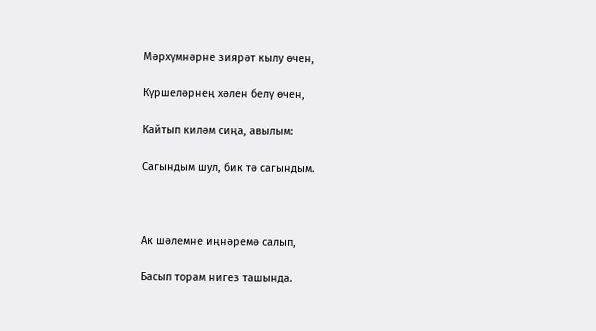Мәрхүмнәрне зиярәт кылу өчен,

Күршеләрнең хәлен белү өчен,

Кайтып киләм сиңа, авылым:

Сагындым шул, бик тә сагындым.



Ак шәлемне иңнәремә салып,

Басып торам нигез ташында.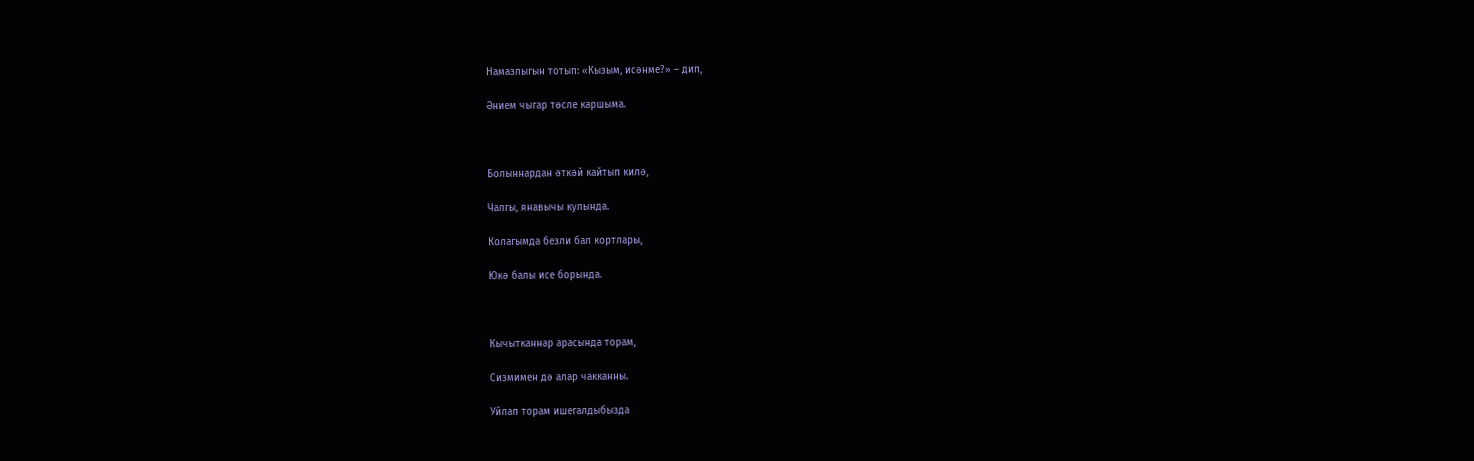Намазлыгын тотып: «Кызым, исәнме?» – дип,

Әнием чыгар төсле каршыма.



Болыннардан әткәй кайтып килә,

Чалгы, янавычы кулында.

Колагымда безли бал кортлары,

Юкә балы исе борында.



Кычытканнар арасында торам,

Сизмимен дә алар чакканны.

Уйлап торам ишегалдыбызда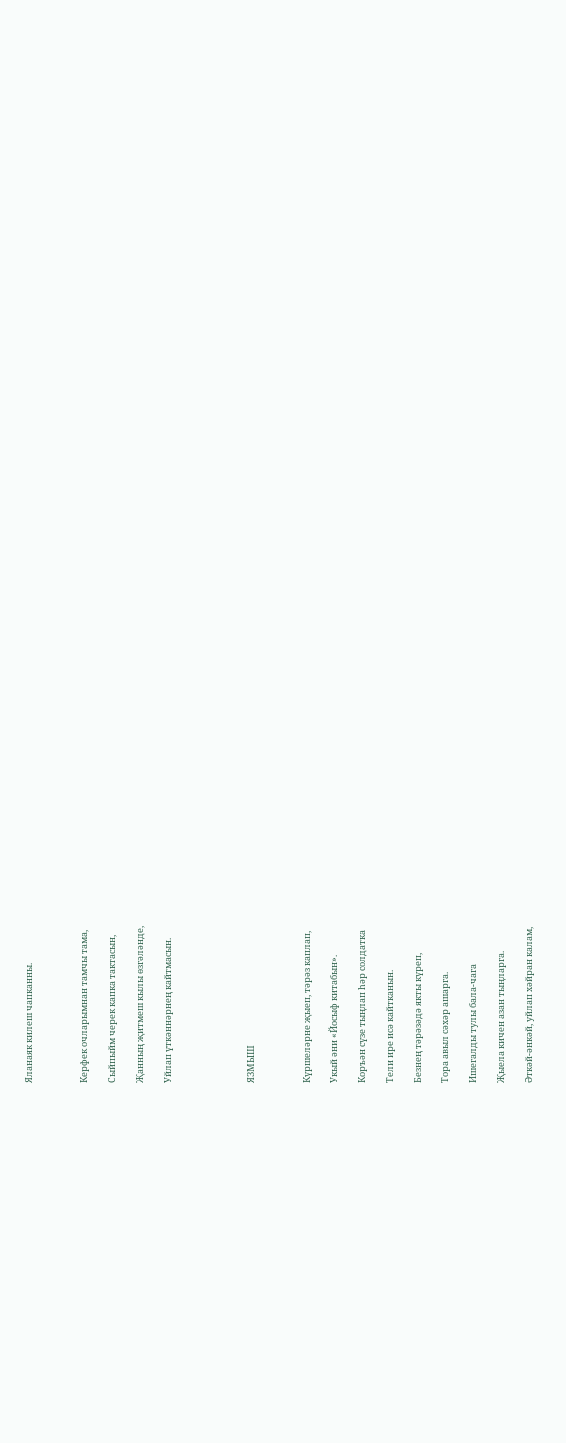Яланаяк килеш чапканны.



Керфек очларымнан тамчы тама,

Сыйпыйм черек капка тактасын,

Җанның җитмеш кылы өзгәләнде,

Уйлап үткәннәрнең кайтмасын.





ЯЗМЫШ



Күршеләрне җыеп, тәрәз каплап,

Укый әни «Йосыф китабын».

Коръән сүзе тыңлап һәр солдатка

Тели ире исә кайтканын.

Безнең тәрәзәдә якты күреп,

Тора авыл сәхәр ашарга.

Ишегалды тулы бала-чага

Җыела кичен азан тыңларга.

Әткәй-әнкәй, уйлап хәйран калам,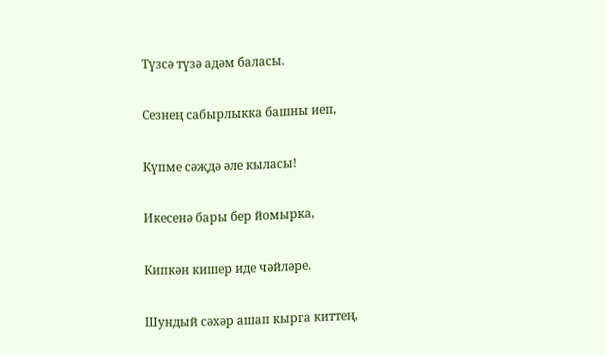Түзсә түзә адәм баласы.

Сезнең сабырлыкка башны иеп,

Күпме сәҗдә әле кыласы!

Икесенә бары бер йомырка,

Кипкән кишер иде чәйләре.

Шундый сәхәр ашап кырга киттең,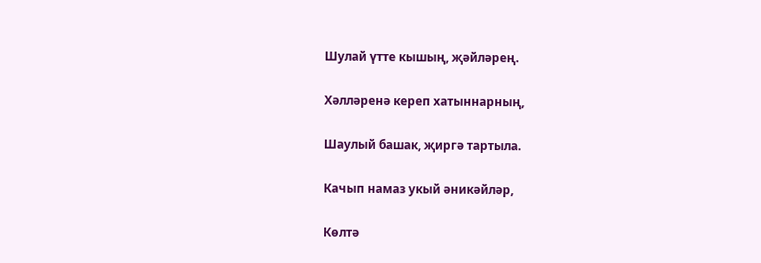Шулай үтте кышың, җәйләрең.

Хәлләренә кереп хатыннарның,

Шаулый башак, җиргә тартыла.

Качып намаз укый әникәйләр,

Көлтә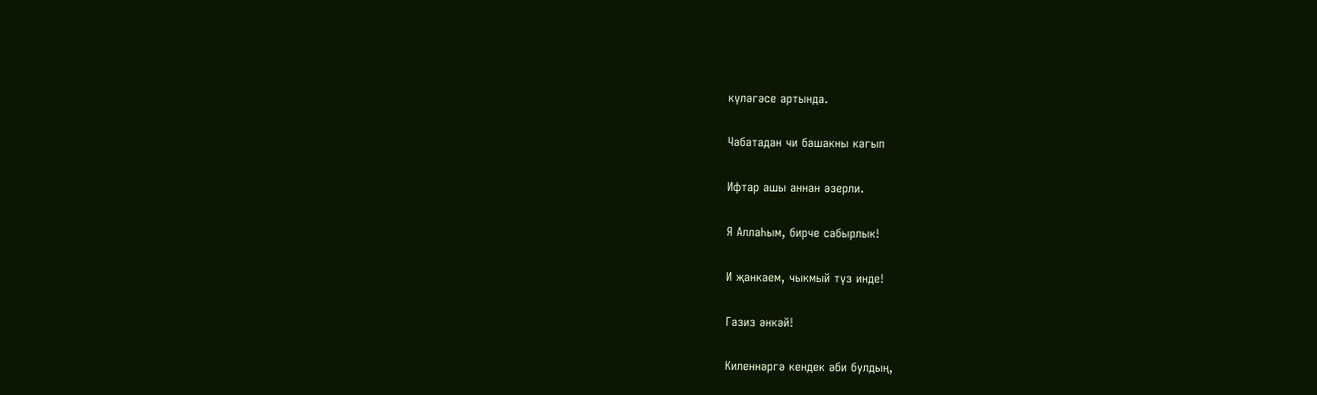күләгәсе артында.

Чабатадан чи башакны кагып

Ифтар ашы аннан әзерли.

Я АллаҺым, бирче сабырлык!

И җанкаем, чыкмый түз инде!

Газиз әнкәй!

Киленнәргә кендек әби булдың,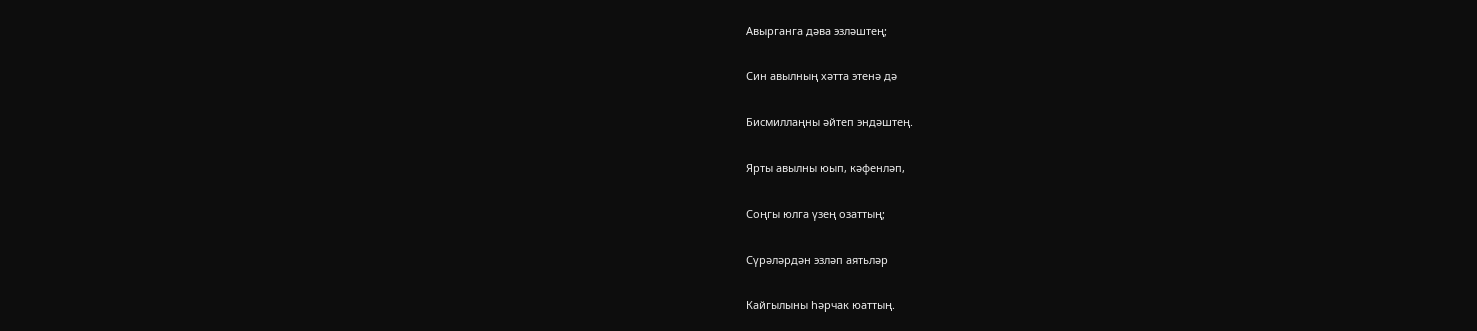Авырганга дәва эзләштең;

Син авылның хәтта этенә дә

Бисмиллаңны әйтеп эндәштең.

Ярты авылны юып, кәфенләп,

Соңгы юлга үзең озаттың;

Сүрәләрдән эзләп аятьләр

Кайгылыны һәрчак юаттың.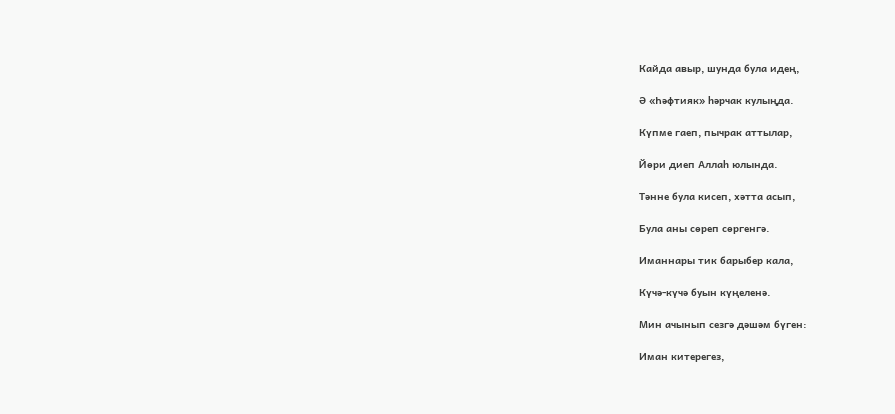Кайда авыр, шунда була идең,

Ә «Һәфтияк» һәрчак кулыңда.

Күпме гаеп, пычрак аттылар,

Йөри диеп Аллаһ юлында.

Тәнне була кисеп, хәтта асып,

Була аны сөреп сөргенгә.

Иманнары тик барыбер кала,

Күчә-күчә буын күңеленә.

Мин ачынып сезгә дәшәм бүген:

Иман китерегез,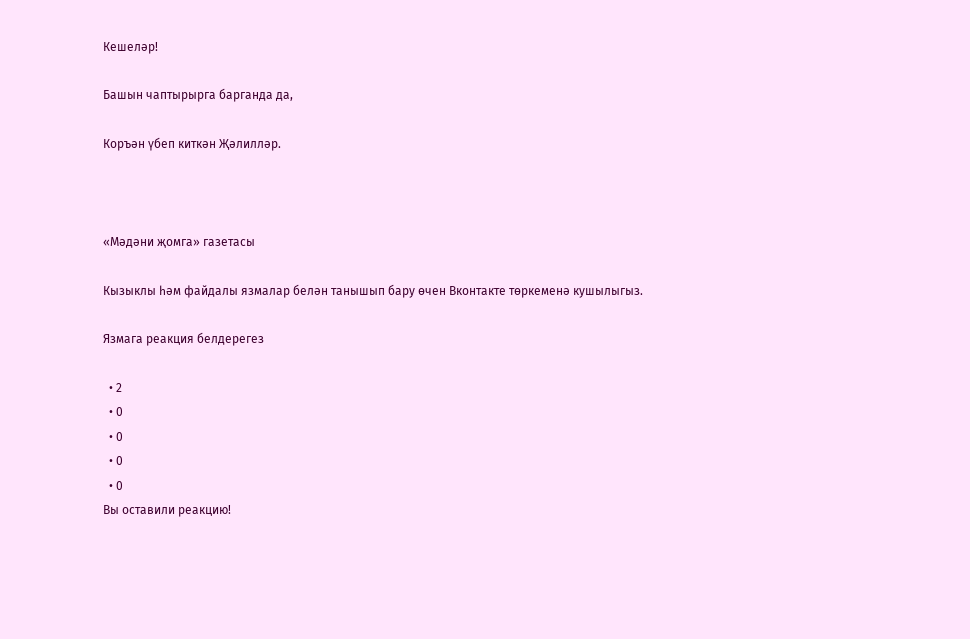Кешеләр!

Башын чаптырырга барганда да,

Коръән үбеп киткән Җәлилләр.



«Мәдәни җомга» газетасы

Кызыклы һәм файдалы язмалар белән танышып бару өчен Вконтакте төркеменә кушылыгыз.

Язмага реакция белдерегез

  • 2
  • 0
  • 0
  • 0
  • 0
Вы оставили реакцию!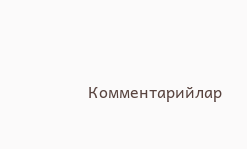Комментарийлар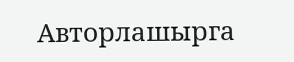Авторлашырга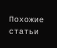Похожие статьи